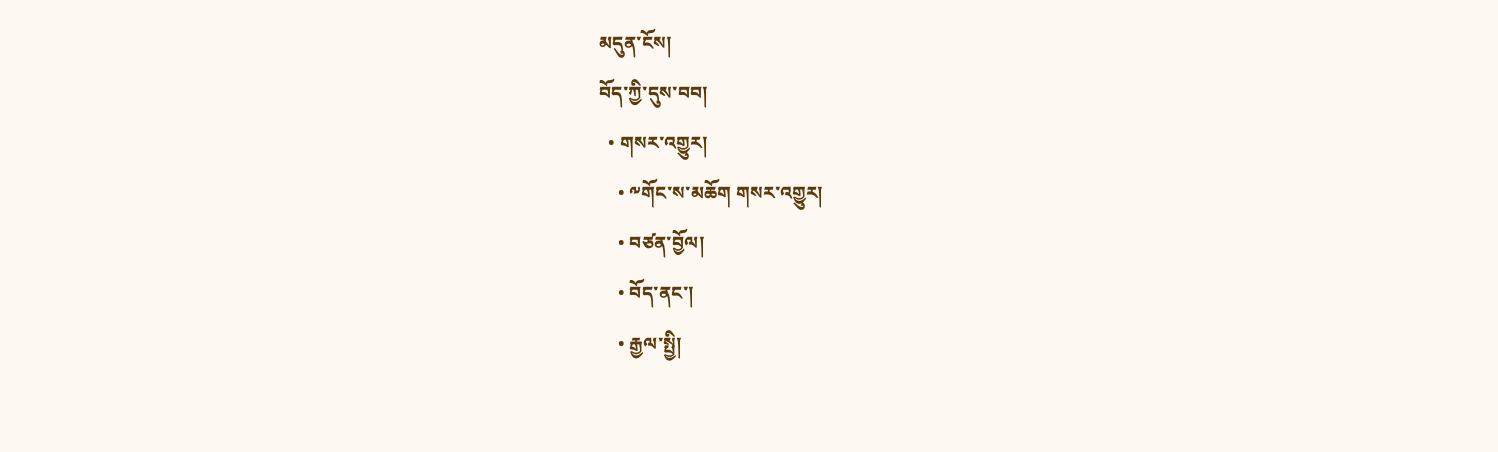མདུན་ངོས།
བོད་ཀྱི་དུས་བབ།
  • གསར་འགྱུར།
    • ༸གོང་ས་མཆོག གསར་འགྱུར།
    • བཙན་བྱོལ།
    • བོད་ནང་།
    • རྒྱལ་སྤྱི།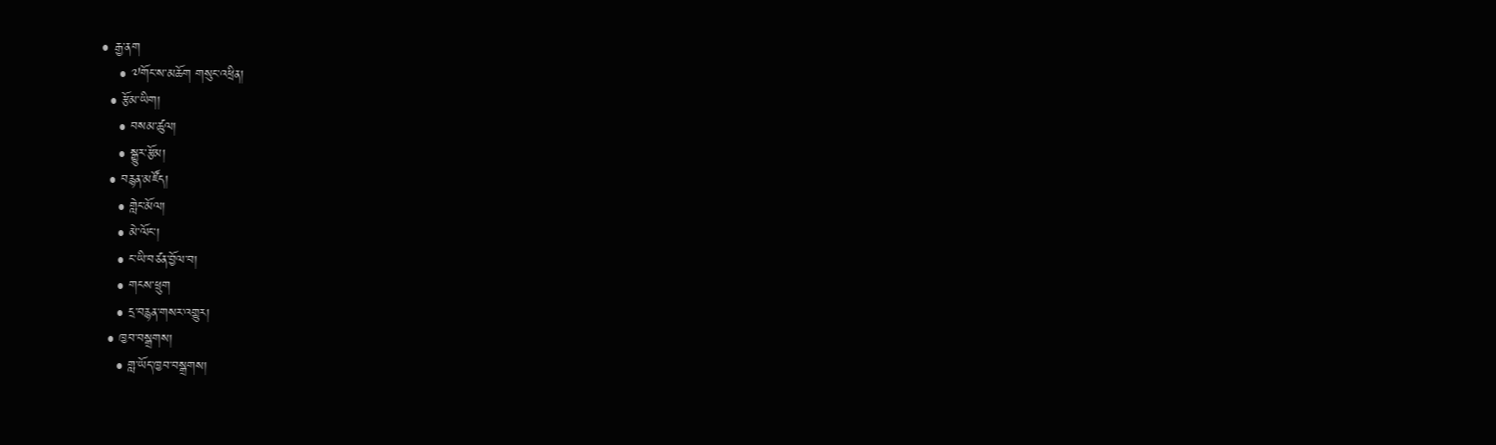• རྒྱ་ནག
    • ༧གོང་ས་མཆོག གསུང་འཕྲིན།
  • རྩོམ་ཡིག།
    • བསམ་ཚུལ།
    • སྒྱུར་རྩོམ།
  • བརྙན་མཛོད།
    • གླེང་མོལ།
    • མེ་ལོང་།
    • ང་ཡི་བཙན་བྱོལ་བ།
    • གངས་ཕྲུག
    • དྲ་བརྙན་གསར་འགྱུར།
  • ཁྱབ་བསྒྲགས།
    • གླ་ཡོད་ཁྱབ་བསྒྲགས།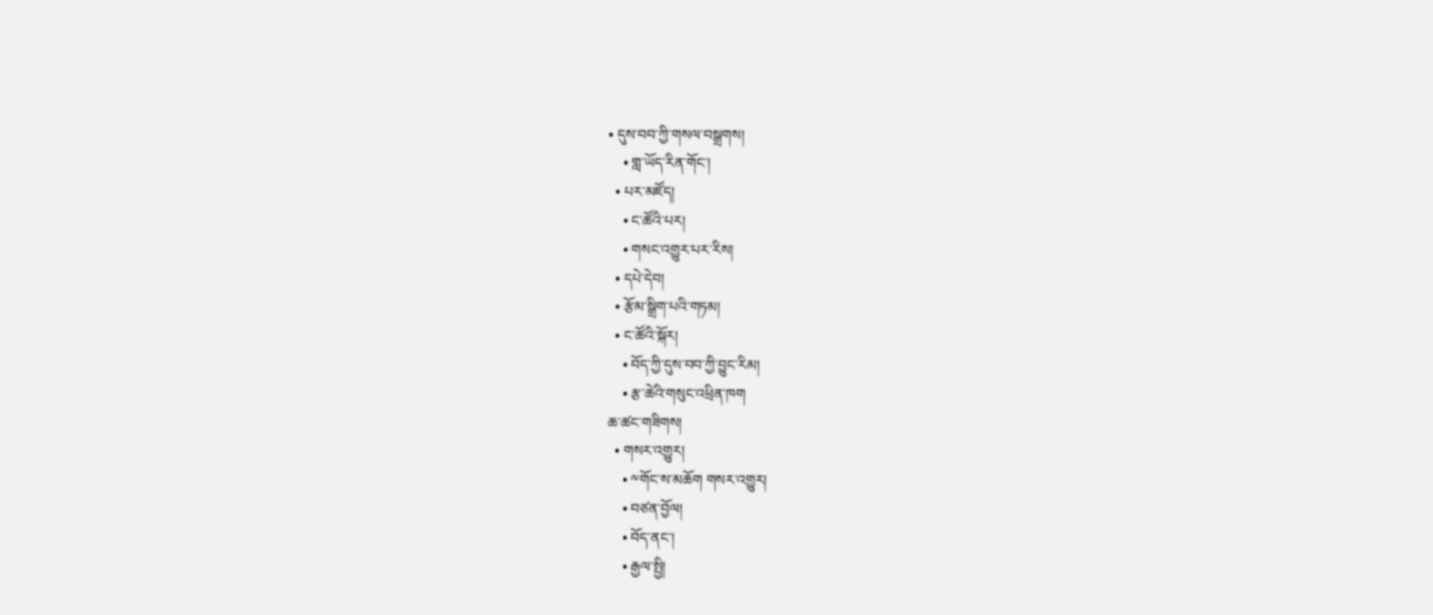• དུས་བབ་ཀྱི་གསལ་བསྒྲགས།
    • གླ་ཡོད་རིན་གོང་།
  • པར་མཛོད།
    • ང་ཚོའི་པར།
    • གསང་འགྱུར་པར་རིས།
  • དཔེ་དེབ།
  • རྩོམ་སྒྲིག་པའི་གཏམ།
  • ང་ཚོའི་སྐོར།
    • བོད་ཀྱི་དུས་བབ་ཀྱི་བྱུང་རིམ།
    • རྩ་ཆེའི་གསུང་འཕྲིན་ཁག
ཆ་ཚང་གཟིགས།
  • གསར་འགྱུར།
    • ༸གོང་ས་མཆོག གསར་འགྱུར།
    • བཙན་བྱོལ།
    • བོད་ནང་།
    • རྒྱལ་སྤྱི།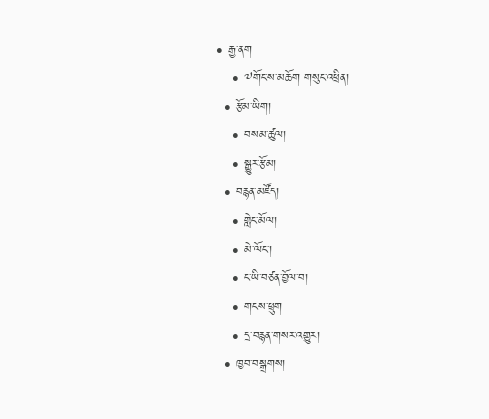• རྒྱ་ནག
    • ༧གོང་ས་མཆོག གསུང་འཕྲིན།
  • རྩོམ་ཡིག།
    • བསམ་ཚུལ།
    • སྒྱུར་རྩོམ།
  • བརྙན་མཛོད།
    • གླེང་མོལ།
    • མེ་ལོང་།
    • ང་ཡི་བཙན་བྱོལ་བ།
    • གངས་ཕྲུག
    • དྲ་བརྙན་གསར་འགྱུར།
  • ཁྱབ་བསྒྲགས།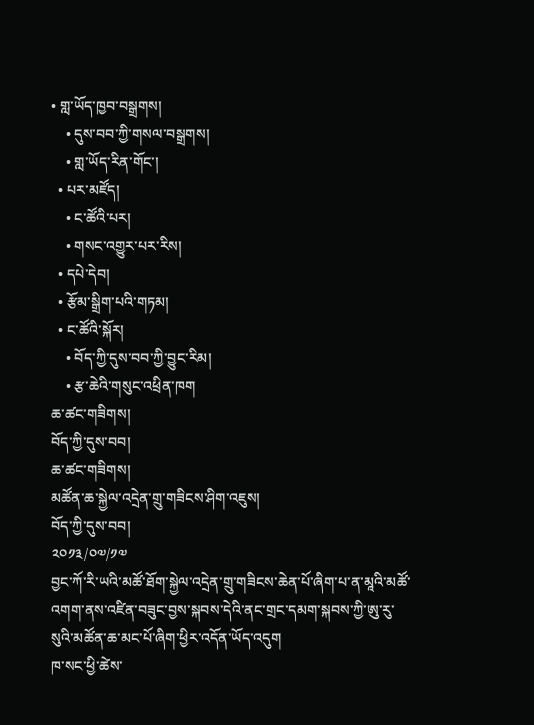• གླ་ཡོད་ཁྱབ་བསྒྲགས།
    • དུས་བབ་ཀྱི་གསལ་བསྒྲགས།
    • གླ་ཡོད་རིན་གོང་།
  • པར་མཛོད།
    • ང་ཚོའི་པར།
    • གསང་འགྱུར་པར་རིས།
  • དཔེ་དེབ།
  • རྩོམ་སྒྲིག་པའི་གཏམ།
  • ང་ཚོའི་སྐོར།
    • བོད་ཀྱི་དུས་བབ་ཀྱི་བྱུང་རིམ།
    • རྩ་ཆེའི་གསུང་འཕྲིན་ཁག
ཆ་ཚང་གཟིགས།
བོད་ཀྱི་དུས་བབ།
ཆ་ཚང་གཟིགས།
མཚོན་ཆ་སྐྱེལ་འདྲེན་གྲུ་གཟིངས་ཤིག་འཇུས།
བོད་ཀྱི་དུས་བབ།
༢༠༡༣/༠༧/༡༧
བྱང་ཀོ་རི་ཡའི་མཚོ་ཐོག་སྐྱེལ་འདྲེན་གྲུ་གཟིངས་ཆེན་པོ་ཞིག་པ་ན་མཱའི་མཚོ་འགག་ནས་འཛིན་བཟུང་བྱས་སྐབས་དེའི་ནང་གྲང་དམག་སྐབས་ཀྱི་ཨུ་རུ་སུའི་མཚོན་ཆ་མང་པོ་ཞིག་ཕྱིར་འདོན་ཡོད་འདུག
ཁ་སང་ཕྱི་ཚེས་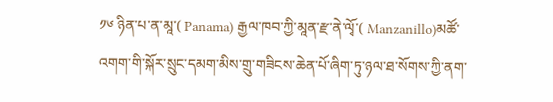༡༦ ཉིན་པ་ན་མཱ་( Panama) རྒྱལ་ཁབ་ཀྱི་མཱན་རྫ་ནེ་ལྭོ་( Manzanillo)མཚོ་འགག་གི་སྐོར་སྲུང་དམག་མིས་གྲུ་གཟིངས་ཆེན་པོ་ཞིག་ཏུ་ཉལ་ཐ་སོགས་ཀྱི་ནག་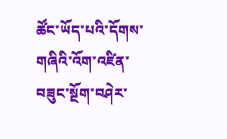ཚོང་ཡོད་པའི་དོགས་གཞིའི་འོག་འཛིན་བཟུང་སྔོག་བཤེར་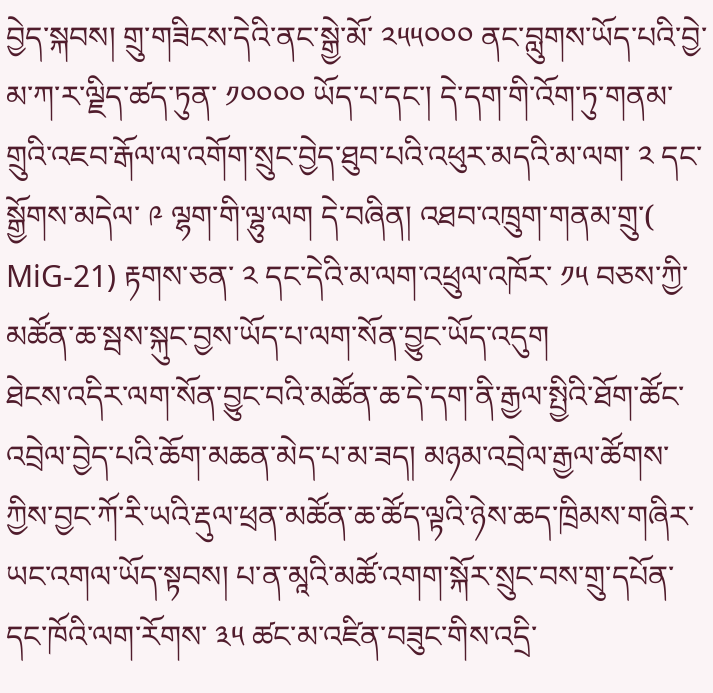བྱེད་སྐབས། གྲུ་གཟིངས་དེའི་ནང་སྒྱེ་མོ་ ༢༥༥༠༠༠ ནང་བླུགས་ཡོད་པའི་བྱེ་མ་ཀ་ར་ལྗིད་ཚད་ཏུན་ ༡༠༠༠༠ ཡོད་པ་དང་། དེ་དག་གི་འོག་ཏུ་གནམ་གྲུའི་འཇབ་རྒོལ་ལ་འགོག་སྲུང་བྱེད་ཐུབ་པའི་འཕུར་མདའི་མ་ལག་ ༢ དང་སྒྱོགས་མདེལ་ ༩ ལྷག་གི་ལྷུ་ལག དེ་བཞིན། འཐབ་འཁྲུག་གནམ་གྲུ་( MiG-21) རྟགས་ཅན་ ༢ དང་དེའི་མ་ལག་འཕྲུལ་འཁོར་ ༡༥ བཅས་ཀྱི་མཚོན་ཆ་སྦས་སྐུང་བྱས་ཡོད་པ་ལག་སོན་བྱུང་ཡོད་འདུག
ཐེངས་འདིར་ལག་སོན་བྱུང་བའི་མཚོན་ཆ་དེ་དག་ནི་རྒྱལ་སྤྱིའི་ཐོག་ཚོང་འབྲེལ་བྱེད་པའི་ཆོག་མཆན་མེད་པ་མ་ཟད། མཉམ་འབྲེལ་རྒྱལ་ཚོགས་ཀྱིས་བྱང་ཀོ་རི་ཡའི་རྡུལ་ཕྲན་མཚོན་ཆ་ཚོད་ལྟའི་ཉེས་ཆད་ཁྲིམས་གཞིར་ཡང་འགལ་ཡོད་སྟབས། པ་ན་མཱའི་མཚོ་འགག་སྐོར་སྲུང་བས་གྲུ་དཔོན་དང་ཁོའི་ལག་རོགས་ ༣༥ ཚང་མ་འཛིན་བཟུང་གིས་འདྲི་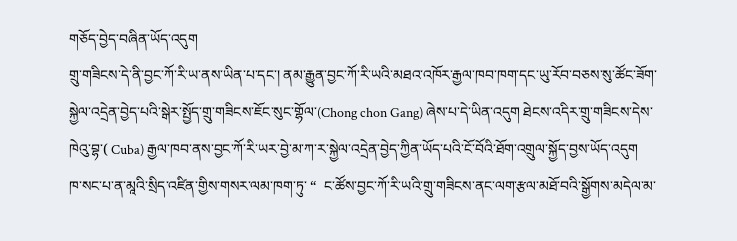གཅོད་བྱེད་བཞིན་ཡོད་འདུག
གྲུ་གཟིངས་དེ་ནི་བྱང་ཀོ་རི་ཡ་ནས་ཡིན་པ་དང་། ནམ་རྒྱུན་བྱང་ཀོ་རི་ཡའི་མཐའ་འཁོར་རྒྱལ་ཁབ་ཁག་དང་ཡུ་རོབ་བཅས་སུ་ཚོང་ཟོག་སྐྱེལ་འདྲེན་བྱེད་པའི་སྒེར་སྤྱོད་གྲུ་གཟིངས་ཇོང་སུང་གྷོལ་(Chong chon Gang) ཞེས་པ་དེ་ཡིན་འདུག ཐེངས་འདིར་གྲུ་གཟིངས་དེས་ཁེའུ་བྷ་( Cuba) རྒྱལ་ཁབ་ནས་བྱང་ཀོ་རི་ཡར་བྱེ་མ་ཀ་ར་སྐྱེལ་འདྲེན་བྱེད་ཀྱིན་ཡོད་པའི་ངོ་བོའི་ཐོག་འགྲུལ་སྐྱོད་བྱས་ཡོད་འདུག
ཁ་སང་པ་ན་མཱའི་སྲིད་འཛིན་གྱིས་གསར་ལམ་ཁག་ཏུ་ “  ང་ཚོས་བྱང་ཀོ་རི་ཡའི་གྲུ་གཟིངས་ནང་ལག་རྩལ་མཐོ་བའི་སྒྱོགས་མདེལ་མ་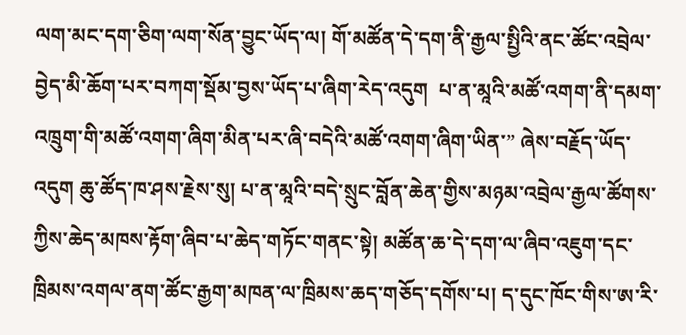ལག་མང་དག་ཅིག་ལག་སོན་བྱུང་ཡོད་ལ། གོ་མཚོན་དེ་དག་ནི་རྒྱལ་སྤྱིའི་ནང་ཚོང་འབྲེལ་བྱེད་མི་ཆོག་པར་བཀག་སྡོམ་བྱས་ཡོད་པ་ཞིག་རེད་འདུག  པ་ན་མཱའི་མཚོ་འགག་ནི་དམག་འཁྲུག་གི་མཚོ་འགག་ཞིག་མིན་པར་ཞི་བདེའི་མཚོ་འགག་ཞིག་ཡིན་” ཞེས་བརྗོད་ཡོད་འདུག ཆུ་ཚོད་ཁ་ཤས་རྗེས་སུ། པ་ན་མཱའི་བདེ་སྲུང་བློན་ཆེན་གྱིས་མཉམ་འབྲེལ་རྒྱལ་ཚོགས་ཀྱིས་ཆེད་མཁས་རྟོག་ཞིབ་པ་ཆེད་གཏོང་གནང་སྟེ། མཚོན་ཆ་དེ་དག་ལ་ཞིབ་འཇུག་དང་ཁྲིམས་འགལ་ནག་ཚོང་རྒྱག་མཁན་ལ་ཁྲིམས་ཆད་གཅོད་དགོས་པ། ད་དུང་ཁོང་གིས་ཨ་རི་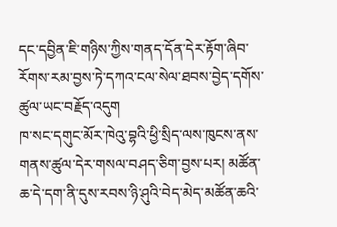དང་དབྱིན་ཇི་གཉིས་ཀྱིས་གནད་དོན་དེར་རྟོག་ཞིབ་རོགས་རམ་བྱས་ཏེ་དཀའ་ངལ་སེལ་ཐབས་བྱེད་དགོས་ཚུལ་ཡང་བརྗོད་འདུག
ཁ་སང་དགུང་མོར་ཁེའུ་བྷའི་ཕྱི་སྲིད་ལས་ཁུངས་ནས་གནས་ཚུལ་དེར་གསལ་བཤད་ཅིག་བྱས་པར། མཚོན་ཆ་དེ་དག་ནི་དུས་རབས་ཉི་ཤུའི་བེད་མེད་མཚོན་ཆའི་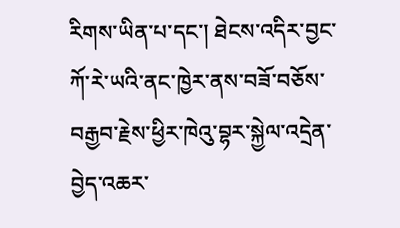རིགས་ཡིན་པ་དང་། ཐེངས་འདིར་བྱང་ཀོ་རེ་ཡའི་ནང་ཁྱེར་ནས་བཟོ་བཅོས་བརྒྱབ་རྗེས་ཕྱིར་ཁེའུ་བྷར་སྐྱེལ་འདྲེན་བྱེད་འཆར་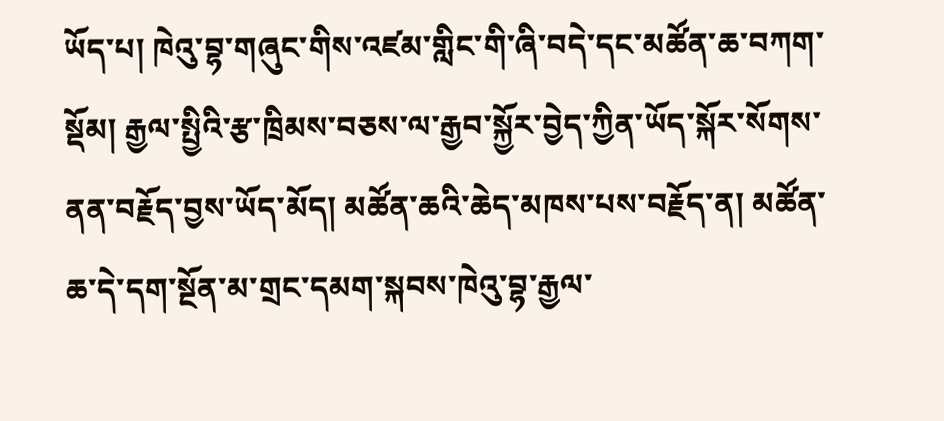ཡོད་པ། ཁེའུ་བྷ་གཞུང་གིས་འཛམ་གླིང་གི་ཞི་བདེ་དང་མཚོན་ཆ་བཀག་སྡོམ། རྒྱལ་སྤྱིའི་རྩ་ཁྲིམས་བཅས་ལ་རྒྱབ་སྐྱོར་བྱེད་ཀྱིན་ཡོད་སྐོར་སོགས་ནན་བརྗོད་བྱས་ཡོད་མོད། མཚོན་ཆའི་ཆེད་མཁས་པས་བརྗོད་ན། མཚོན་ཆ་དེ་དག་སྔོན་མ་གྲང་དམག་སྐབས་ཁེའུ་བྷ་རྒྱལ་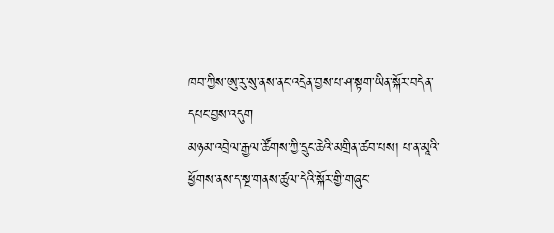ཁབ་ཀྱིས་ཨུ་རུ་སུ་ནས་ནང་འདྲེན་བྱས་པ་ཤ་སྟག་ཡིན་སྐོར་བདེན་དཔང་བྱས་འདུག
མཉམ་འབྲེལ་རྒྱལ་ཚོགས་ཀྱི་དྲུང་ཆེའི་མགྲིན་ཚབ་པས། པ་ན་མཱའི་ཕྱོགས་ནས་ད་སྔ་གནས་ཚུལ་དེའི་སྐོར་གྱི་གཞུང་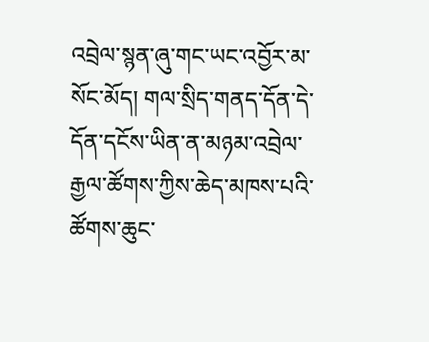འབྲེལ་སྙན་ཞུ་གང་ཡང་འབྱོར་མ་སོང་མོད། གལ་སྲིད་གནད་དོན་དེ་དོན་དངོས་ཡིན་ན་མཉམ་འབྲེལ་རྒྱལ་ཚོགས་ཀྱིས་ཆེད་མཁས་པའི་ཚོགས་ཆུང་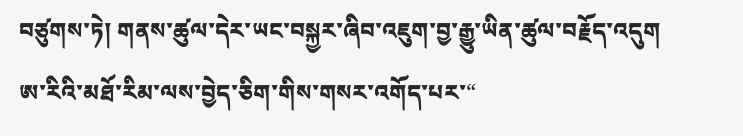བཙུགས་ཏེ། གནས་ཚུལ་དེར་ཡང་བསྐྱར་ཞིབ་འཇུག་བྱ་རྒྱུ་ཡིན་ཚུལ་བརྗོད་འདུག
ཨ་རིའི་མཐོ་རིམ་ལས་བྱེད་ཅིག་གིས་གསར་འགོད་པར་“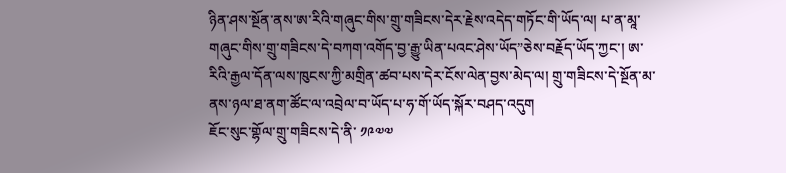ཉིན་ཤས་སྔོན་ནས་ཨ་རིའི་གཞུང་གིས་གྲུ་གཟིངས་དེར་རྗེས་འདེད་གཏོང་གི་ཡོད་ལ། པ་ན་མཱ་གཞུང་གིས་གྲུ་གཟིངས་དེ་བཀག་འགོད་བྱ་རྒྱུ་ཡིན་པའང་ཤེས་ཡོད”ཅེས་བརྗོད་ཡོད་ཀྱང་། ཨ་རིའི་རྒྱལ་དོན་ལས་ཁུངས་ཀྱི་མགྲིན་ཚབ་པས་དེར་ངོས་ལེན་བྱས་མེད་ལ། གྲུ་གཟིངས་དེ་སྔོན་མ་ནས་ཉལ་ཐ་ནག་ཚོང་ལ་འབྲེལ་བ་ཡོད་པ་ཧ་གོ་ཡོད་སྐོར་བཤད་འདུག
ཇོང་སུང་གྷོལ་གྲུ་གཟིངས་དེ་ནི་ ༡༩༧༧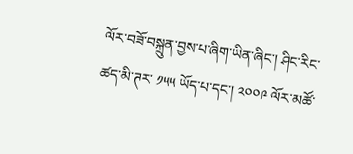ལོར་བཟོ་བསྐྲུན་བྱས་པ་ཞིག་ཡིན་ཞིང་། ཤིང་རིང་ཚད་མི་ཊར་ ༡༥༥ ཡོད་པ་དང་། ༢༠༠༩ ལོར་མཚོ་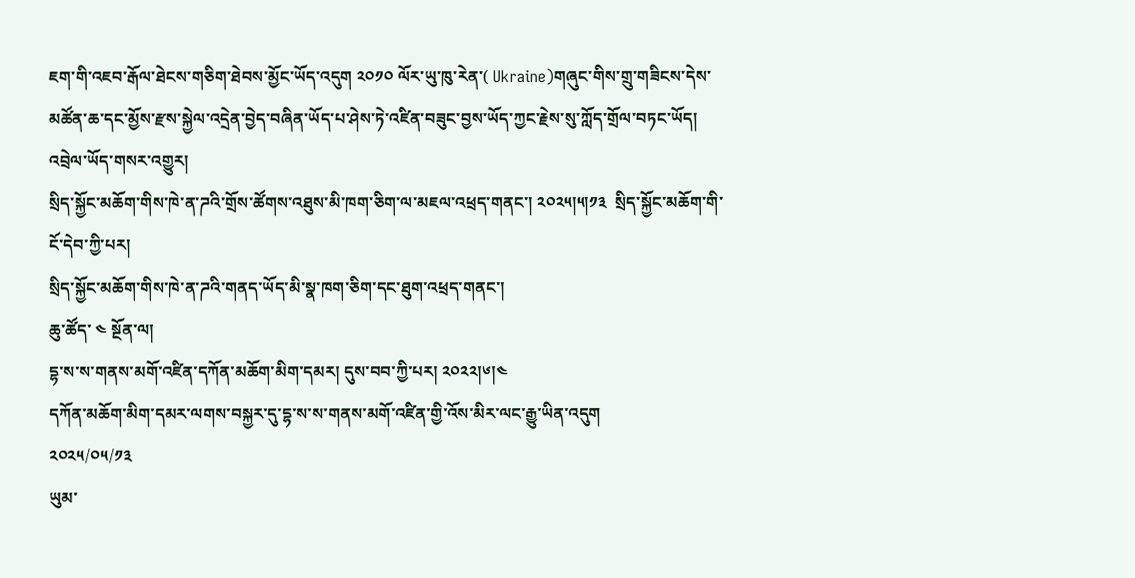ཇག་གི་འཇབ་རྒོལ་ཐེངས་གཅིག་ཐེབས་མྱོང་ཡོད་འདུག ༢༠༡༠ ལོར་ཡུ་ཁུ་རེན་( Ukraine)གཞུང་གིས་གྲུ་གཟིངས་དེས་མཚོན་ཆ་དང་མྱོས་རྫས་སྐྱེལ་འདྲེན་བྱེད་བཞིན་ཡོད་པ་ཤེས་ཏེ་འཛིན་བཟུང་བྱས་ཡོད་ཀྱང་རྗེས་སུ་ཀློད་གྲོལ་བཏང་ཡོད།
འབྲེལ་ཡོད་གསར་འགྱུར།
སྲིད་སྐྱོང་མཆོག་གིས་ཁེ་ན་ཌའི་གྲོས་ཚོགས་འཐུས་མི་ཁག་ཅིག་ལ་མཇལ་འཕྲད་གནང་། ༢༠༢༥།༥།༡༣  སྲིད་སྐྱོང་མཆོག་གི་ངོ་དེབ་ཀྱི་པར།
སྲིད་སྐྱོང་མཆོག་གིས་ཁེ་ན་ཌའི་གནད་ཡོད་མི་སྣ་ཁག་ཅིག་དང་ཐུག་འཕྲད་གནང་།
ཆུ་ཚོད་ ༤ སྔོན་ལ།
དྷ་ས་ས་གནས་མགོ་འཛིན་དཀོན་མཆོག་མིག་དམར། དུས་བབ་ཀྱི་པར། ༢༠༢༢།༦།༤
དཀོན་མཆོག་མིག་དམར་ལགས་བསྐྱར་དུ་དྷ་ས་ས་གནས་མགོ་འཛིན་གྱི་འོས་མིར་ལང་རྒྱུ་ཡིན་འདུག
༢༠༢༥/༠༥/༡༣
ཡུམ་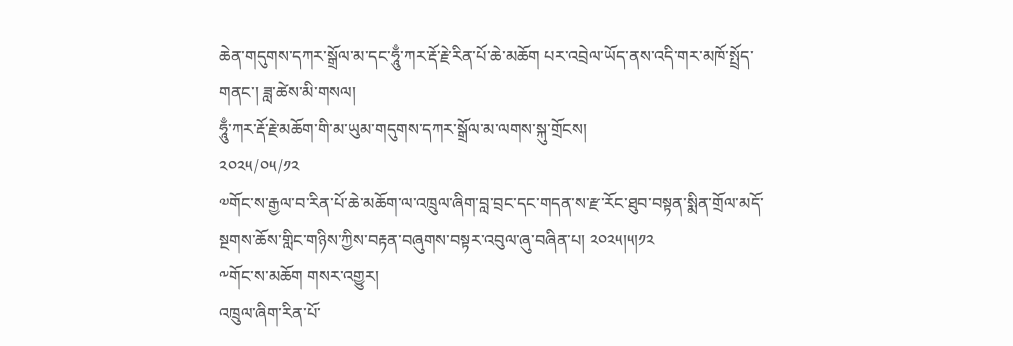ཆེན་གདུགས་དཀར་སྒྲོལ་མ་དང་ཧཱུྃ་ཀར་རྡོ་རྗེ་རིན་པོ་ཆེ་མཆོག པར་འབྲེལ་ཡོད་ནས་འདི་གར་མཁོ་སྤྲོད་གནང་། ཟླ་ཚེས་མི་གསལ།
ཧཱུྃ་ཀར་རྡོ་རྗེ་མཆོག་གི་མ་ཡུམ་གདུགས་དཀར་སྒྲོལ་མ་ལགས་སྐུ་གྲོངས།
༢༠༢༥/༠༥/༡༢
༧གོང་ས་རྒྱལ་བ་རིན་པོ་ཆེ་མཆོག་ལ་འཁྲུལ་ཞིག་བླ་བྲང་དང་གདན་ས་རྫ་རོང་ཐུབ་བསྟན་སྨིན་གྲོལ་མདོ་སྔགས་ཆོས་གླིང་གཉིས་ཀྱིས་བརྟན་བཞུགས་བསྟར་འབུལ་ཞུ་བཞིན་པ། ༢༠༢༥།༥།༡༢
༸གོང་ས་མཆོག གསར་འགྱུར།
འཁྲུལ་ཞིག་རིན་པོ་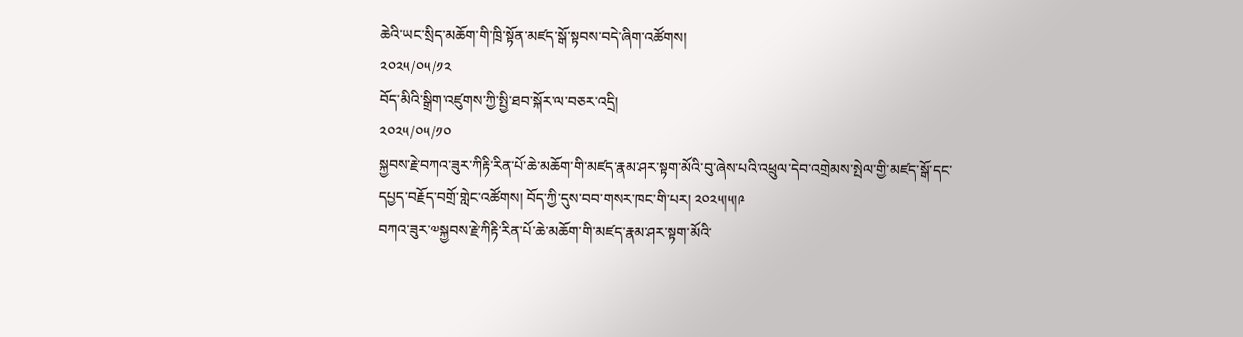ཆེའི་ཡང་སྲིད་མཆོག་གི་ཁྲི་སྟོན་མཛད་སྒོ་སྟབས་བདེ་ཞིག་འཚོགས།
༢༠༢༥/༠༥/༡༢
བོད་མིའི་སྒྲིག་འཛུགས་ཀྱི་སྤྱི་ཐབ་སྐོར་ལ་བཅར་འདྲི།
༢༠༢༥/༠༥/༡༠
སྐྱབས་རྗེ་བཀའ་ཟུར་ཀིརྟི་རིན་པོ་ཆེ་མཆོག་གི་མཛད་རྣམ་ཤར་སྟག་མོའི་བུ་ཞེས་པའི་འཕྲུལ་དེབ་འགྲེམས་སྤེལ་གྱི་མཛད་སྒོ་དང་དཔྱད་བརྗོད་བགྲོ་གླེང་འཚོགས། བོད་ཀྱི་དུས་བབ་གསར་ཁང་གི་པར། ༢༠༢༥།༥།༩
བཀའ་ཟུར་༧སྐྱབས་རྗེ་ཀིརྟི་རིན་པོ་ཆེ་མཆོག་གི་མཛད་རྣམ་ཤར་སྟག་མོའི་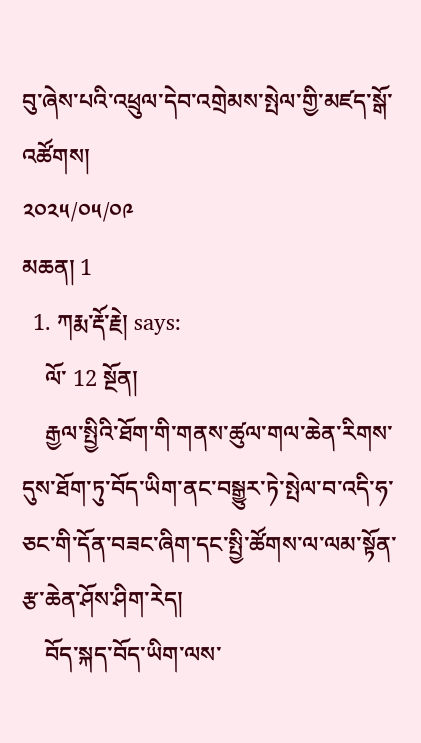བུ་ཞེས་པའི་འཕྲུལ་དེབ་འགྲེམས་སྤེལ་གྱི་མཛད་སྒོ་འཚོགས།
༢༠༢༥/༠༥/༠༩
མཆན། 1
  1. ཀརྨ་རྡོ་རྗེ། says:
    ལོ་ 12 སྔོན།
    རྒྱལ་སྤྱིའི་ཐོག་གི་གནས་ཚུལ་གལ་ཆེན་རིགས་དུས་ཐོག་ཏུ་བོད་ཡིག་ནང་བསྒྱུར་ཏེ་སྤེལ་བ་འདི་ཧ་ཅང་གི་དོན་བཟང་ཞིག་དང་སྤྱི་ཚོགས་ལ་ལམ་སྟོན་རྩ་ཆེན་ཤོས་ཤིག་རེད།
    བོད་སྐད་བོད་ཡིག་ལས་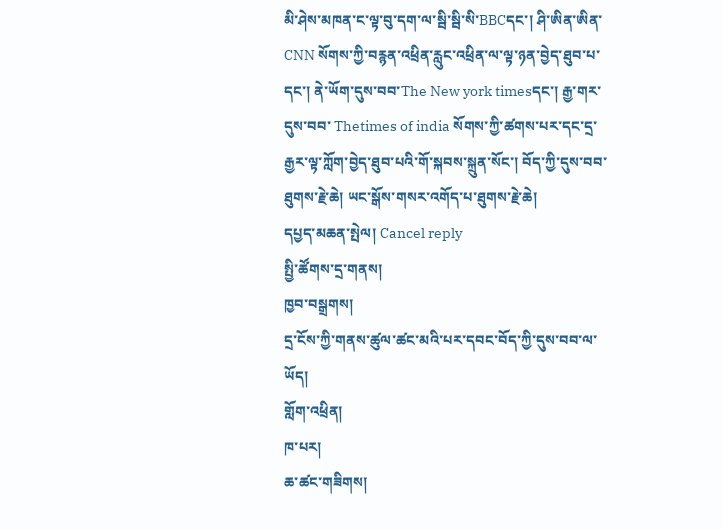མི་ཤེས་མཁན་ང་ལྟ་བུ་དག་ལ་སྦི་སྦི་སི་BBCདང་། ཤི་ཨིན་ཨིན་CNN སོགས་ཀྱི་བརྙན་འཕྲིན་རླུང་འཕྲིན་ལ་ལྟ་ཉན་བྱེད་ཐུབ་པ་དང་། ནེ་ཡོག་དུས་བབ་The New york timesདང་། རྒྱ་གར་དུས་བབ་ Thetimes of india སོགས་ཀྱི་ཚགས་པར་དང་དྲ་རྒྱར་ལྟ་ཀློག་བྱེད་ཐུབ་པའི་གོ་སྐབས་སྐྲུན་སོང་། བོད་ཀྱི་དུས་བབ་ཐུགས་རྗེ་ཆེ། ཡང་སྒོས་གསར་འགོད་པ་ཐུགས་རྗེ་ཆེ།
དཔྱད་མཆན་སྤེལ། Cancel reply
སྤྱི་ཚོགས་དྲ་གནས།
ཁྱབ་བསྒྲགས།
དྲ་ངོས་ཀྱི་གནས་ཚུལ་ཚང་མའི་པར་དབང་བོད་ཀྱི་དུས་བབ་ལ་ཡོད།
གློག་འཕྲིན།
ཁ་པར།
ཆ་ཚང་གཟིགས།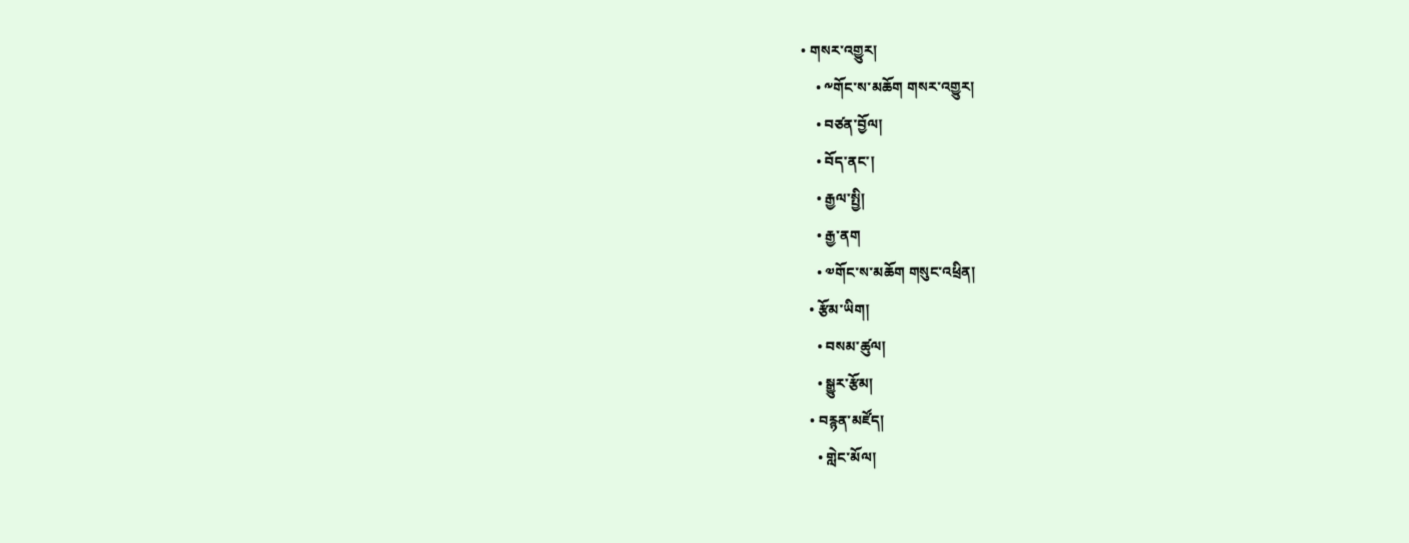• གསར་འགྱུར།
    • ༸གོང་ས་མཆོག གསར་འགྱུར།
    • བཙན་བྱོལ།
    • བོད་ནང་།
    • རྒྱལ་སྤྱི།
    • རྒྱ་ནག
    • ༧གོང་ས་མཆོག གསུང་འཕྲིན།
  • རྩོམ་ཡིག།
    • བསམ་ཚུལ།
    • སྒྱུར་རྩོམ།
  • བརྙན་མཛོད།
    • གླེང་མོལ།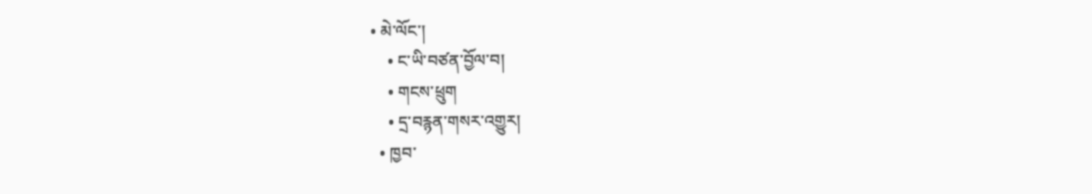• མེ་ལོང་།
    • ང་ཡི་བཙན་བྱོལ་བ།
    • གངས་ཕྲུག
    • དྲ་བརྙན་གསར་འགྱུར།
  • ཁྱབ་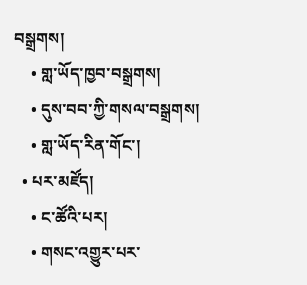བསྒྲགས།
    • གླ་ཡོད་ཁྱབ་བསྒྲགས།
    • དུས་བབ་ཀྱི་གསལ་བསྒྲགས།
    • གླ་ཡོད་རིན་གོང་།
  • པར་མཛོད།
    • ང་ཚོའི་པར།
    • གསང་འགྱུར་པར་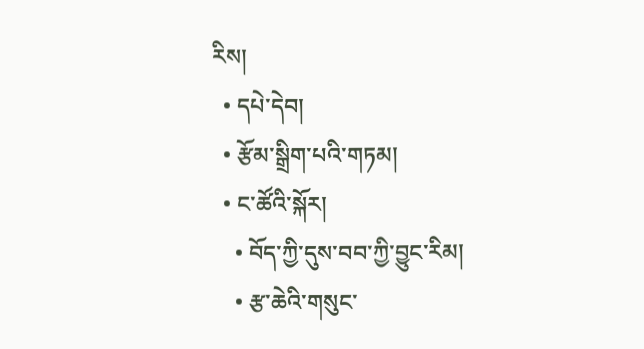རིས།
  • དཔེ་དེབ།
  • རྩོམ་སྒྲིག་པའི་གཏམ།
  • ང་ཚོའི་སྐོར།
    • བོད་ཀྱི་དུས་བབ་ཀྱི་བྱུང་རིམ།
    • རྩ་ཆེའི་གསུང་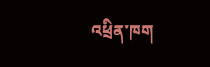འཕྲིན་ཁག